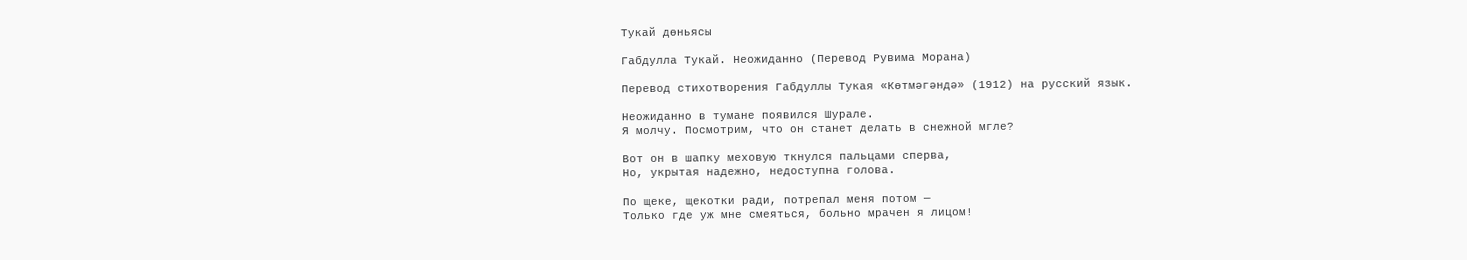Тукай дөньясы

Габдулла Тукай. Неожиданно (Перевод Рувима Морана)

Перевод стихотворения Габдуллы Тукая «Көтмәгәндә» (1912) на русский язык.

Неожиданно в тумане появился Шурале.
Я молчу. Посмотрим, что он станет делать в снежной мгле?

Вот он в шапку меховую ткнулся пальцами сперва,
Но, укрытая надежно, недоступна голова.

По щеке, щекотки ради, потрепал меня потом —
Только где уж мне смеяться, больно мрачен я лицом!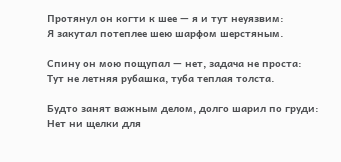Протянул он когти к шее — я и тут неуязвим:
Я закутал потеплее шею шарфом шерстяным.

Спину он мою пощупал — нет, задача не проста:
Тут не летняя рубашка, туба теплая толста.

Будто занят важным делом, долго шарил по груди:
Нет ни щелки для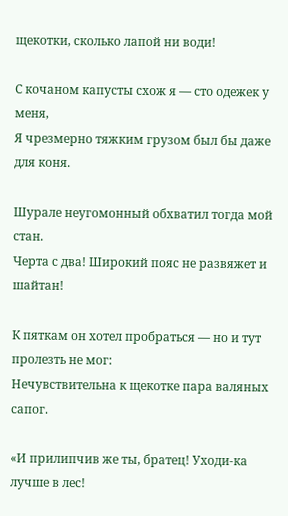щекотки, сколько лапой ни води!

С кочаном капусты схож я — сто одежек у меня,
Я чрезмерно тяжким грузом был бы даже для коня.

Шурале неугомонный обхватил тогда мой стан.
Черта с два! Широкий пояс не развяжет и шайтан!

К пяткам он хотел пробраться — но и тут пролезть не мог:
Нечувствительна к щекотке пара валяных сапог.

«И прилипчив же ты, братец! Уходи-ка лучше в лес!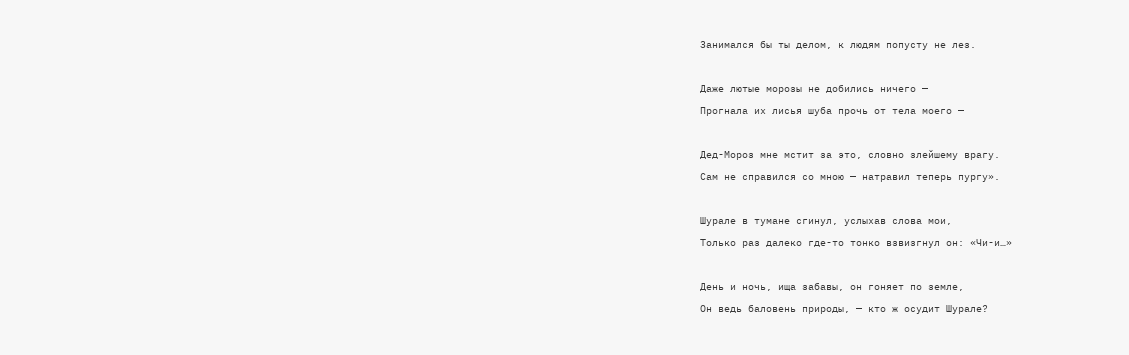Занимался бы ты делом, к людям попусту не лез.

Даже лютые морозы не добились ничего —
Прогнала их лисья шуба прочь от тела моего —

Дед-Мороз мне мстит за это, словно злейшему врагу.
Сам не справился со мною — натравил теперь пургу».

Шурале в тумане сгинул, услыхав слова мои,
Только раз далеко где-то тонко взвизгнул он: «Чи-и…»

День и ночь, ища забавы, он гоняет по земле,
Он ведь баловень природы, — кто ж осудит Шурале?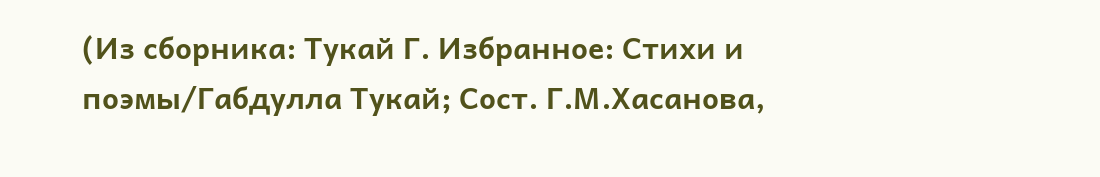(Из сборника: Тукай Г. Избранное: Стихи и поэмы/Габдулла Тукай; Сост. Г.М.Хасанова,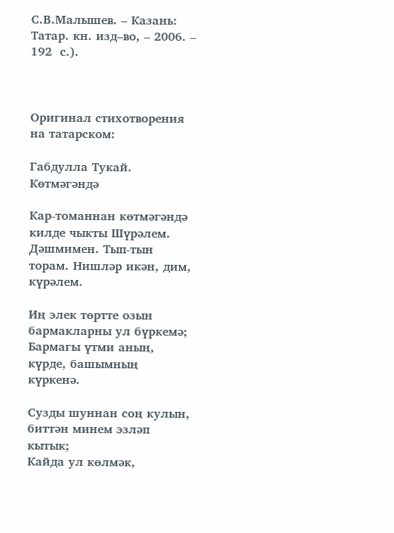С.В.Малышев. – Казань: Татар. кн. изд–во, – 2006. – 192  с.).



Оригинал стихотворения на татарском:

Габдулла Тукай. Көтмәгәндә

Кар-томаннан көтмәгәндә килде чыкты Шүрәлем.
Дәшмимен. Тып-тын торам. Нишләр икән, дим, күрәлем.

Иң элек төртте озын бармакларны ул бүркемә;
Бармагы үтми аның, күрде, башымның күркенә.

Сузды шуннан соң кулын, биттән минем эзләп кытык;
Кайда ул көлмәк,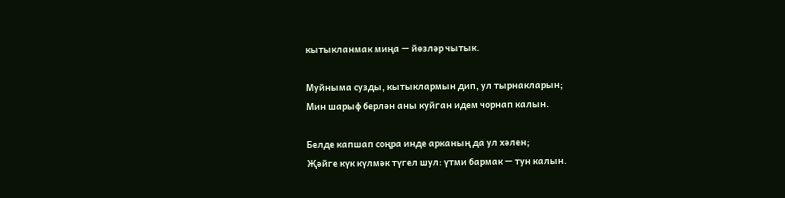кытыкланмак миңа — йөзләр чытык.

Муйныма сузды, кытыклармын дип, ул тырнакларын;
Мин шарыф берлән аны куйган идем чорнап калын.

Белде капшап соңра инде арканың да ул хәлен;
Җәйге күк күлмәк түгел шул: үтми бармак — тун калын.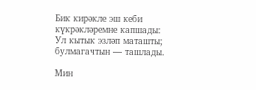Бик кирәкле эш кеби күкрәкләремне капшады:
Ул кытык эзләп маташты; булмагачтын — ташлады.

Мин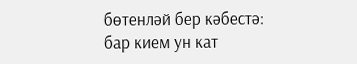бөтенләй бер кәбестә: бар кием ун кат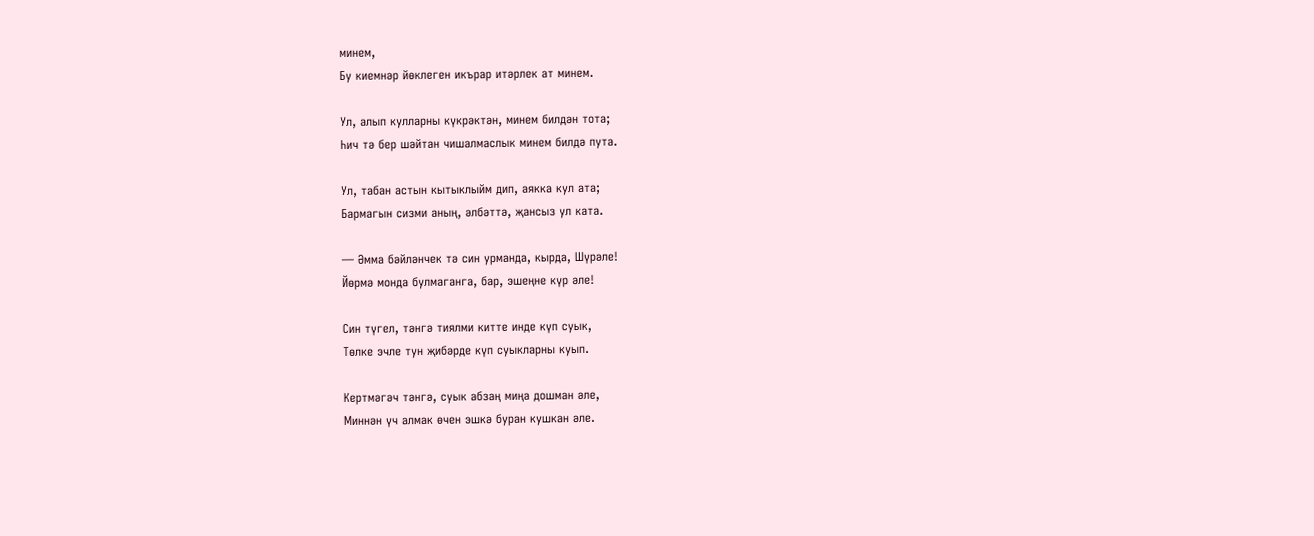минем,
Бу киемнәр йөклеген икърар итәрлек ат минем.

Ул, алып кулларны күкрәктән, минем билдән тота;
Һич тә бер шәйтан чишалмаслык минем билдә пута.

Ул, табан астын кытыклыйм дип, аякка кул ата;
Бармагын сизми аның, әлбәттә, җансыз ул ката.

— Әмма бәйләнчек тә син урманда, кырда, Шүрәле!
Йөрмә монда булмаганга, бар, эшеңне күр әле!

Син түгел, тәнгә тиялми китте инде күп суык,
Төлке эчле тун җибәрде күп суыкларны куып.

Кертмәгәч тәнгә, суык абзаң миңа дошман әле,
Миннән үч алмак өчен эшкә буран кушкан әле.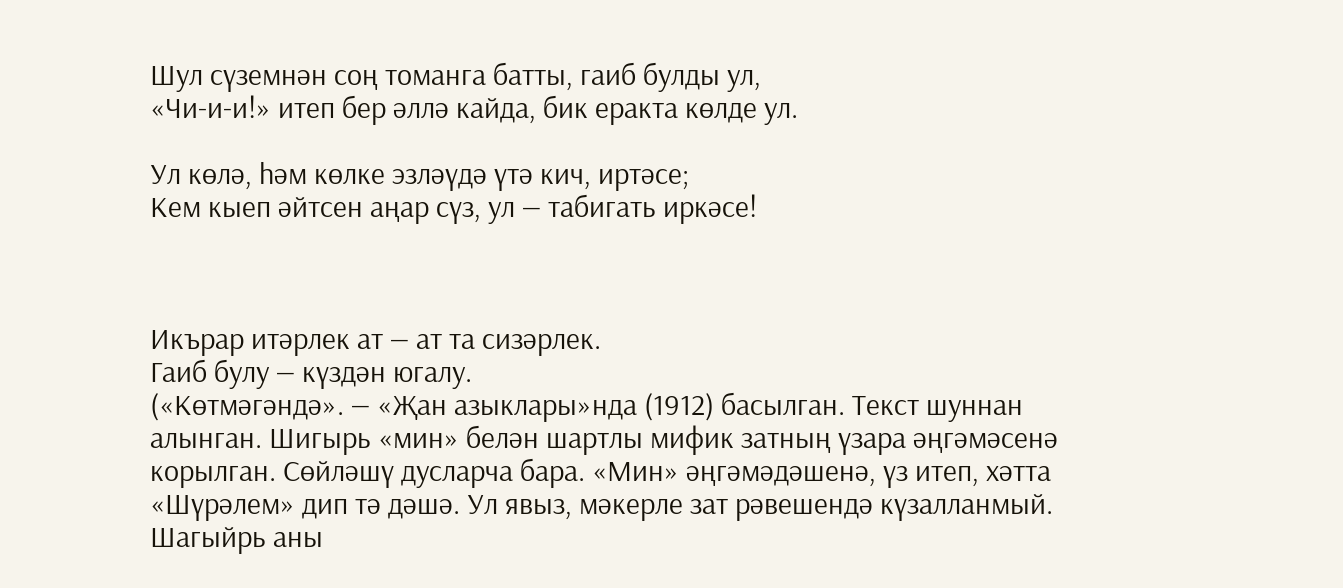Шул сүземнән соң томанга батты, гаиб булды ул,
«Чи-и-и!» итеп бер әллә кайда, бик еракта көлде ул.

Ул көлә, һәм көлке эзләүдә үтә кич, иртәсе;
Кем кыеп әйтсен аңар сүз, ул — табигать иркәсе!



Икърар итәрлек ат — ат та сизәрлек.
Гаиб булу — күздән югалу.
(«Көтмәгәндә». — «Җан азыклары»нда (1912) басылган. Текст шуннан алынган. Шигырь «мин» белән шартлы мифик затның үзара әңгәмәсенә корылган. Сөйләшү дусларча бара. «Мин» әңгәмәдәшенә, үз итеп, хәтта «Шүрәлем» дип тә дәшә. Ул явыз, мәкерле зат рәвешендә күзалланмый. Шагыйрь аны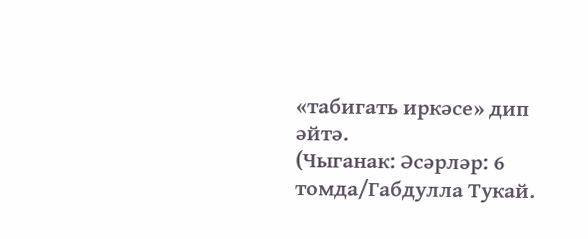«табигать иркәсе» дип әйтә.
(Чыганак: Әсәрләр: 6 томда/Габдулла Тукай.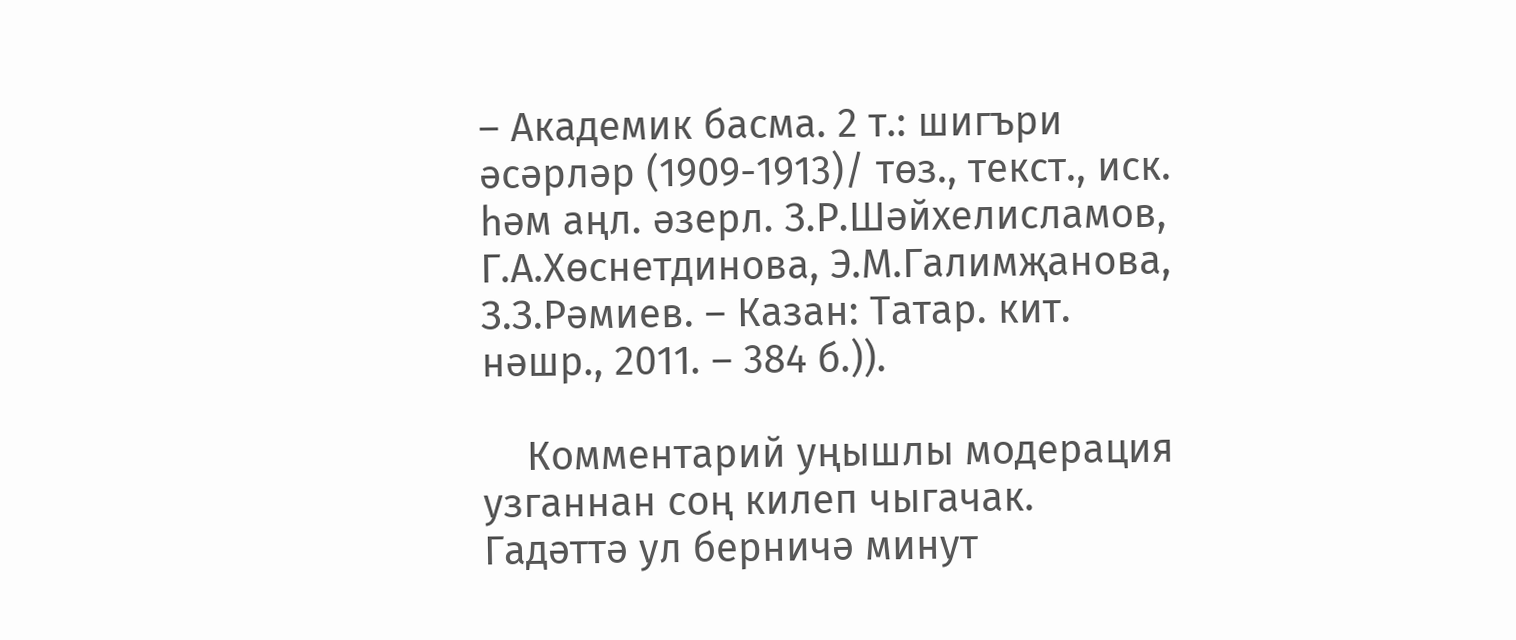– Академик басма. 2 т.: шигъри әсәрләр (1909-1913)/ төз., текст., иск. һәм аңл. әзерл. З.Р.Шәйхелисламов, Г.А.Хөснетдинова, Э.М.Галимҗанова, З.З.Рәмиев. – Казан: Татар. кит. нәшр., 2011. – 384 б.)).

    Комментарий уңышлы модерация узганнан соң килеп чыгачак. Гадәттә ул берничә минут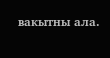вакытны ала.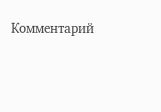Комментарий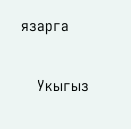язарга

    Укыгыз